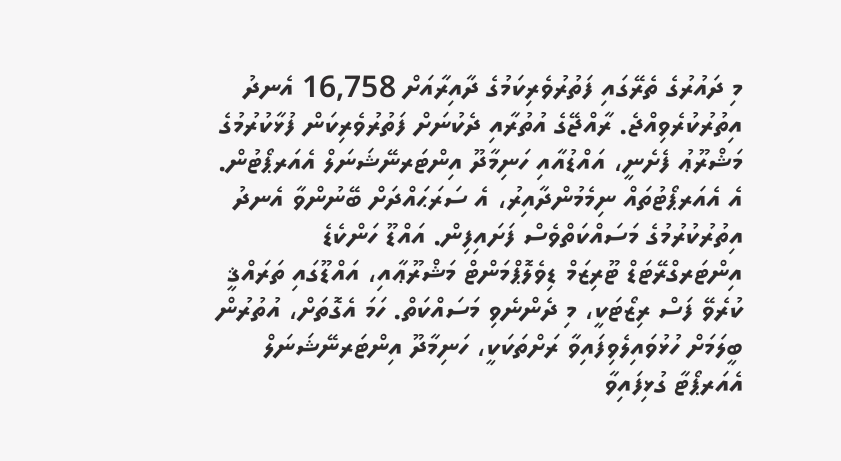މި ދައުރުގެ ތެރޭގައި ފަތުރުވެރިކަމުގެ ދާއިރާއަށް 16,758 އެނދު އިތުރުކުރެވިއްޖެ. ރާއްޖޭގެ އުތުރާއި ދެކުނަށް ފަތުރުވެރިކަން ފުޅާކުރުމުގެ މަޝްރޫޢު ފެށެނީ، އައްޑުއާއި ހަނިމާދޫ އިންޓަރނޭޝަނަލް އެއަރޕޯޓުން. އެ އެއަރޕޯޓުތައް ނިމެމުންދާއިރު، އެ ސަރަޙައްދަށް ބޭނުންވާ އެނދު އިތުރުކުރުމުގެ މަސައްކަތްވެސް ފަށައިފިން. އައްޑޫ ހަންކެޑެ އިންޓަރގްރޭޓަޑް ޓޫރިޒަމް ޑިވެލޮޕްމަންޓް މަޝްރޫޢާއި، އައްޑޫގައި ތަރައްޤީ ކުރެވޭ ފަސް ރިޒޯޓަކީ، މި ދެންނެވި މަސައްކަތް. ހަމަ އެގޮތަށް، އުތުރުން ބީލަމަށް ހުޅުވައިލެވިފައިވާ ރަށްތަކަކީ، ހަނިމާދޫ އިންޓަރނޭޝަނަލް އެއަރޕޯޓާ ގުޅިފައިވާ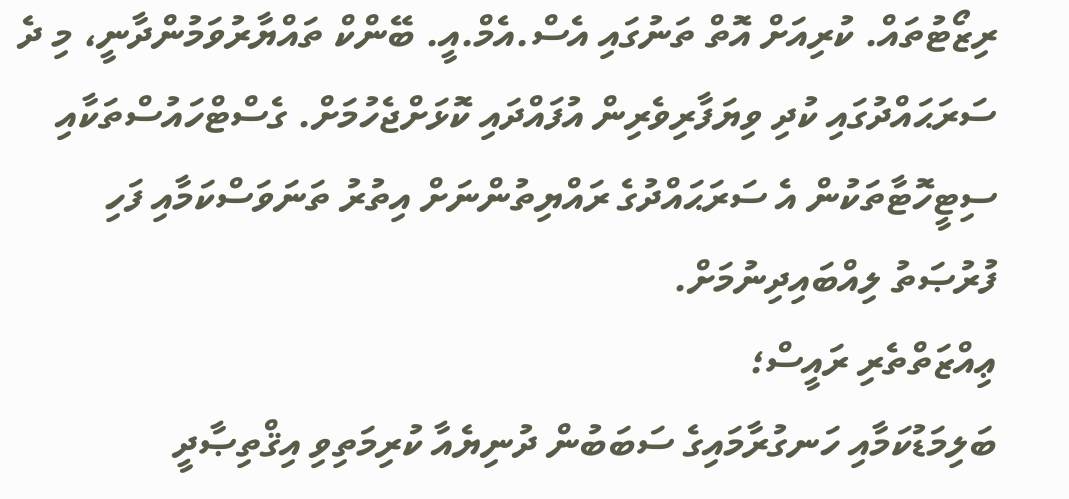ރިޒޯޓުތައް. ކުރިއަށް އޮތް ތަނުގައި އެސް.އެމް.އީ. ބޭންކް ތައްޔާރުވަމުންދާނީ، މި ދެ ސަރަޙައްދުގައި ކުދި ވިޔަފާރިވެރިން އުފައްދައި ކޮޅަށްޖެހުމަށް. ގެސްޓްހައުސްތަކާއި ސިޓީހޮޓާތަކުން އެ ސަރަޙައްދުގެ ރައްޔިތުންނަށް އިތުރު ތަނަވަސްކަމާއި ފަހި ފުރުޞަތު ލިއްބައިދިނުމަށް.
ޢިއްޒަތްތެރި ރައީސް؛
ބަލިމަޑުކަމާއި ހަނގުރާމައިގެ ސަބަބުން ދުނިޔެއާ ކުރިމަތިވި އިޤްތިޞާދީ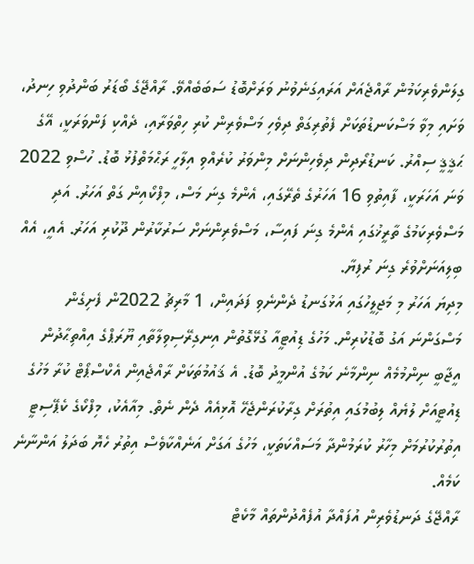ގިލަންވެރިކަމުން ރާއްޖެއަށް އަރައިގަނެވުނު ވަރަށްބޮޑު ސަބަބެއްވޭ. ރާއްޖޭގެ ބޯޑަރު ބަންދުވި ހިނދު، ވަށައި މިވާ މަސްކަނޑުތަކަށް ފެތުރިގަތް ދިވެހި މަސްވެރިން ކުރި ހިތްވަރާއި، ދެއްކި ފަންވަރަކީ، އޭގެ ޙަޤީޤީ ސިއްރު. ކަނޑުރޯދިން ދިވެހިންނަށް މިންވަރު ކުރެއްވި އިލާހީ ރަޙްމަތްފުޅު ބޮޑު. ހުސްވި 2022 ވަނަ އަހަރަކީ، ފާއިތުވި 16 އަހަރުގެ ތެރޭގައި، އެންމެ ގިނަ މަސް، މިފްކޯއިން ގަތް އަހަރު. އަދި މަސްވެރިކަމުގެ ތާރީޚުގައި އެންމެ ގިނަ ފައިސާ، މަސްވެރިންނަށް ސަރުކާރުން ދޫކުރި އަހަރު. އެއީ، އެއް ބިލިއަނަށްވުރެ ގިނަ ރުފިޔާ.
މިދިޔަ އަހަރު މި މަޖިލީހުގައި އަޅުގަނޑު ދެންނެވި ފަދައިން، 1 މާރިޗު 2022ން ފެށިގެން މަސްގަންނަ އަގު ބޮޑުކުރިން. މަހުގެ ޑިއުޓީއާ ގުޅޭގޮތުން އިނގިރޭސިވިލާތާއި ޔޫރަޕްގެ އިއްތިޙާދުން އީޖާބީ ނިންމުމެއް ނިންމާނެ ކަމުގެ އުންމީދު ބޮޑު. އެ ޤައުމުތަކަށް ރާއްޖެއިން އެކްސްޕޯޓް ކުރާ މަހުގެ ޑިއުޓީއަށް ލުޔެއް ލިބުމުގައި އިތުރަށް ގިރާކުރަންޖެހޭ އޮޅިއެއް ދެން ނެތް. މިއާއެކު، މިފްކޯގެ ކެޕޭސިޓީ އިތުރުކުރުމަށް މިހާރު ކުރަމުންދާ މަސައްކަތަކީ، މަހުގެ އަގަށް އަނެއްކާވެސް އިތުރު ހެޔޮ ބަދަލު އަންނާނެ ކަމެއް.
ރާއްޖޭގެ ދަނޑުވެރިން އުފައްދާ އުފެއްދުންތައް މާކެޓް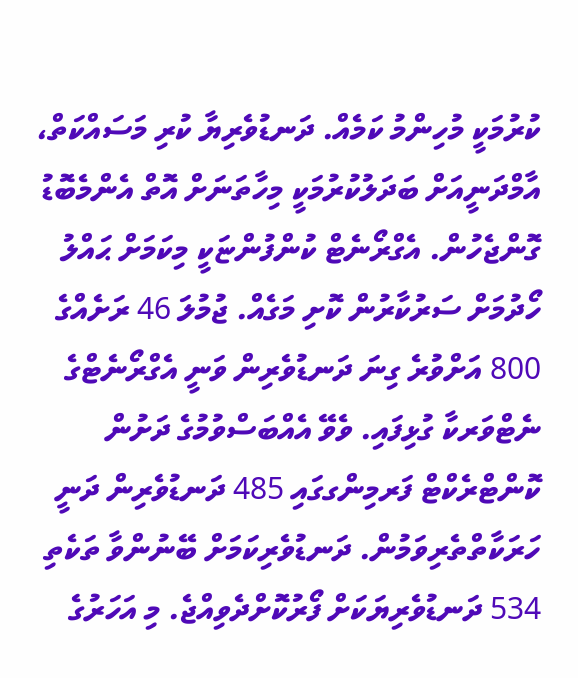ކުރުމަކީ މުހިންމު ކަމެއް. ދަނޑުވެރިޔާ ކުރި މަސައްކަތް، އާމްދަނީއަށް ބަދަލުކުރުމަކީ މިހާތަނަށް އޮތް އެންމެބޮޑު ގޮންޖެހުން. އެގްރޯނެޓް ކުންފުންޏަކީ މިކަމަށް ޙައްލު ހޯދުމަށް ސަރުކާރުން ކޮށި މަގެއް. ޖުމުލަ 46 ރަށެއްގެ 800 އަށްވުރެ ގިނަ ދަނޑުވެރިން ވަނީ އެގްރޯނެޓްގެ ނެޓްވަރކާ ގުޅިފައި. ވެވޭ އެއްބަސްވުމުގެ ދަށުން ކޮންޓްރެކްޓް ފަރމިންގގައި 485 ދަނޑުވެރިން ދަނީ ހަރަކާތްތެރިވަމުން. ދަނޑުވެރިކަމަށް ބޭނުންވާ ތަކެތި 534 ދަނޑުވެރިޔަކަށް ފޯރުކޮށްދެވިއްޖެ. މި އަހަރުގެ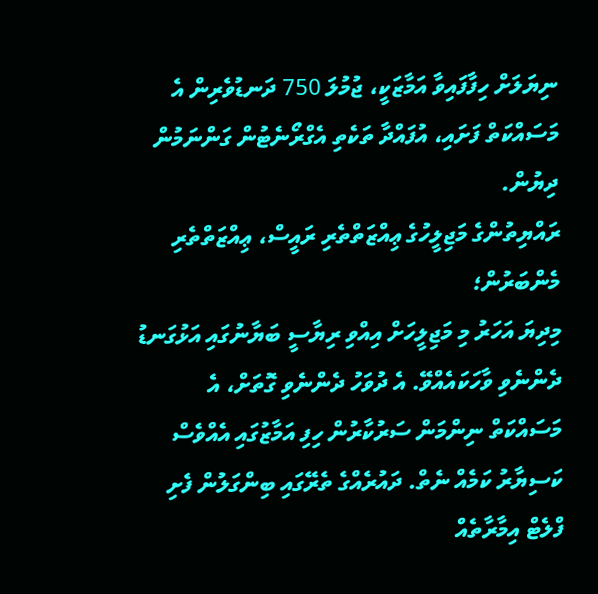ނިޔަލަށް ހިފާފައިވާ އަމާޒަކީ، ޖުމުލަ 750 ދަނޑުވެރިން އެ މަސައްކަތް ފަށައި، އުފައްދާ ތަކެތި އެގްރޯނެޓުން ގަންނަމުން ދިޔުން.
ރައްޔިތުންގެ މަޖިލީހުގެ ޢިއްޒަތްތެރި ރައީސް، ޢިއްޒަތްތެރި މެންބަރުން؛
މިދިޔަ އަހަރު މި މަޖިލީހަށް އިއްވި ރިޔާސީ ބަޔާނުގައި އަޅުގަނޑު ދެންނެވި ވާހަކައެއްވޭ. އެ ދުވަހު ދެންނެވި ގޮތަށް، އެ މަސައްކަތް ނިންމަން ސަރުކާރުން ހިފި އަމާޒުގައި އެއްވެސް ކަސިޔާރު ކަމެއް ނެތް. ދައުރެއްގެ ތެރޭގައި ބިންގަލުން ފެށި ފްލެޓް އިމާރާތެއް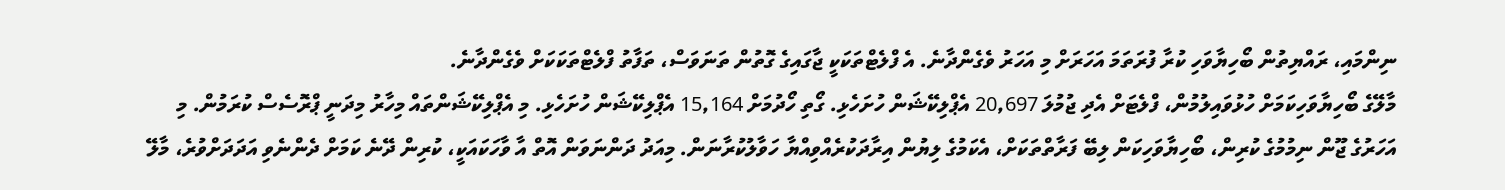ނިންމައި، ރައްޔިތުން ބޯހިޔާވަހި ކުރާ ފުރަތަމަ އަހަރަށް މި އަހަރު ވެގެންދާނެ. އެ ފްލެޓްތަކަކީ ޖާގައިގެ ގޮތުން ތަނަވަސް، ތަފާތު ފްލެޓްތަކަކަށް ވެގެންދާނެ.
މާލޭގެ ބޯހިޔާވަހިކަމަށް ހުޅުވައިލުމުން، ފްލެޓަށް އެދި ޖުމުލަ 20,697 އެޕްލިކޭޝަން ހުށަހެޅި. ގޯތި ހޯދުމަށް 15,164 އެޕްލިކޭޝަން ހުށަހެޅި. މި އެޕްލިކޭޝަންތައް މިހާރު މިދަނީ ޕްރޮސެސް ކުރަމުން. މި އަހަރުގެ ޖޫން ނިމުމުގެ ކުރިން، ބޯހިޔާވަހިކަން ލިބޭ ފަރާތްތަކަށް، އެކަމުގެ ލިޔުން އިރާދަކުރެއްވިއްޔާ ހަވާލުކުރާނަން. މިއަދު ދަންނަވަން އޮތް އާ ވާހަކައަކީ، ކުރިން ދޭނެ ކަމަށް ދެންނެވި އަދަދަށްވުރެ، މާލޭ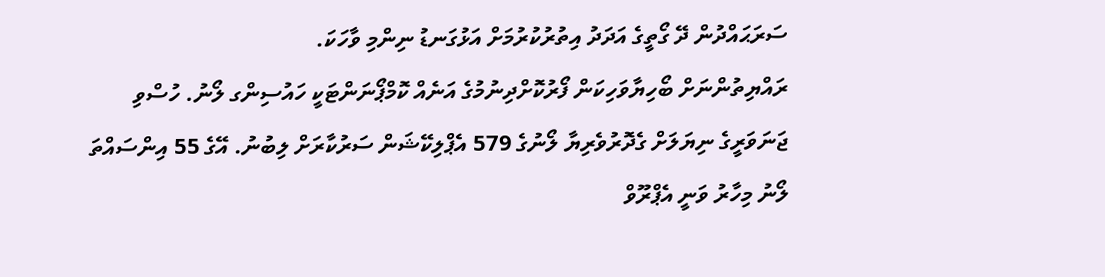ސަރަޙައްދުން ދޭ ގޯތީގެ އަދަދު އިތުރުކުރުމަށް އަޅުގަނޑު ނިންމި ވާހަކަ.
ރައްޔިތުންނަށް ބޯހިޔާވަހިކަން ފޯރުކޮށްދިނުމުގެ އަނެއް ކޮމްޕޯނަންޓަކީ ހައުސިންގ ލޯނު. ހުސްވި ޖަނަވަރީގެ ނިޔަލަށް ގެދޮރުވެރިޔާ ލޯނުގެ 579 އެޕްލިކޭޝަން ސަރުކާރަށް ލިބުނު. އޭގެ 55 އިންސައްތަ ލޯނު މިހާރު ވަނީ އެޕްރޫވް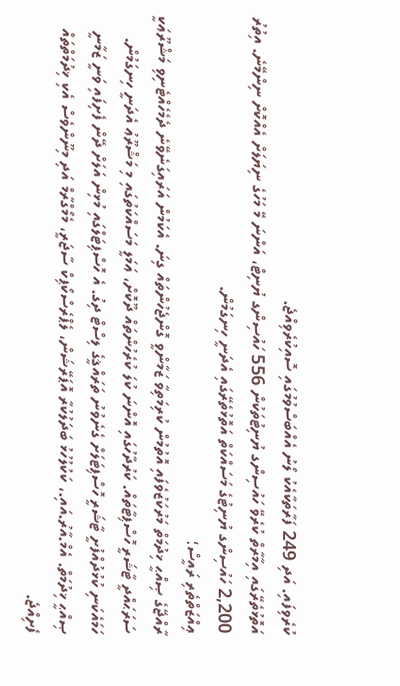ކުރެވިފައި. އަދި 249 ފަރާތަކާއެކު ލޯނު އެއްބަސްވުމުގައި ސޮއިކުރެވިއްޖެ.
އަތޮޅުތެރޭގައި އިމާރާތް ކުރެވޭ ހައުސިންގ ޔުނިޓުތަކުން 556 ހައުސިންގ ޔުނިޓް، އަންނަ މޭ މަހުގެ ނިޔަލަށް އެއްކޮށް ނިންމޭނެ. އިތުރު 2,200 ހައުސިންގ ޔުނިޓުގެ މަސައްކަތް އަތޮޅުތެރޭގައި އެދަނީ ހިނގަމުން.
ޢިއްޒަތްތެރި ރައީސް؛
ރާއްޖޭގެ ޞިއްޙީ ޚިދުމަތް މަރުކަޒުވެފައި އޮތުމުން ކުރިމަތިވާ ޒަމާންވީ ގޮންޖެހުންތައް ގިނަ. އެކަމުން އަރައިގަނެވޭނެ ދެމެހެއްޓެނިވި މަޝްރޫޢަކީ ސަރަޙައްދީ ޓާޝަރީ ހޮސްޕިޓާތައް. ކަރުދާހުގައި އޮންނަ ކުލަ ކުރެހުންތައް ދޫކޮށް، ޢަމަލީ މަސައްކަތުގައި މި މަޝްރޫޢު އެދަނީ ހިނގަމުން. ހަމައެކަނި ކުޅުދުއްފުށީ ޓާޝަރީ ހޮސްޕިޓަލަށް ގެނެވުނު ތަރައްޤީގެ ލިސްޓް ދިގު. އެ ހޮސްޕިޓަލްގައި މުޅިން އަލަށް ދޭން ފެށިފައި ވަނީ ޒަމާނީ ޞިއްޙީ ޚިދުމަތް. އެމް.އާރު.އައި.، ކަކުލުހުޅު ބަދަލުކުރާ އޮޕަރޭޝަން، ލެޕްރެސްކޯޕިކް ސާޖަރީ، މެމޯގްރާމް އަދި މިނޫންވެސް އެކި ޚިދުމަތްތައް ފެށިއްޖެ.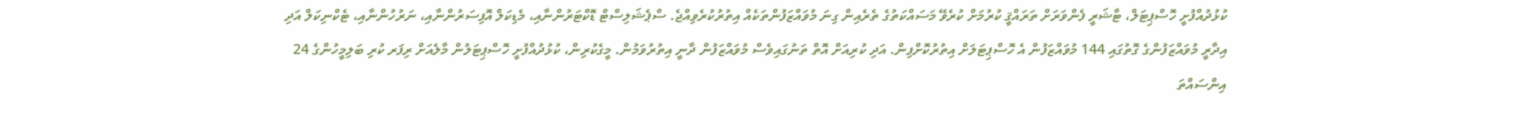ކުޅުދުއްފުށީ ހޮސްޕިޓަލް، ޓާޝަރީ ފެންވަރަށް ތަރައްޤީ ކުރުމަށް ކުރެވޭ މަސައްކަތުގެ ތެރެއިން ގިނަ މުވައްޒަފުންތަކެއް އިތުރުކުރެވިއްޖެ. ސްޕެޝަލިސްޓް ޑޮކްޓަރުންނާއި، މެޑިކަލް އޮފިސަރުންނާއި، ނަރުހުންނާއި، ޓެކްނިކަލް އަދި އިދާރީ މުވައްޒަފުންގެ ގޮތުގައި 144 މުވައްޒަފުން އެ ހޮސްޕިޓަލަށް އިތުރުކޮށްފިން. އަދި ކުރިއަށް އޮތް ތަނުގައިވެސް މުވައްޒަފުން ދާނީ އިތުރުވަމުން. މީގެކުރިން، ކުޅުދުއްފުށީ ހޮސްޕިޓަލުން މާލެއަށް ރިފަރ ކުރި ބަލިމީހުންގެ 24 އިންސައްތަ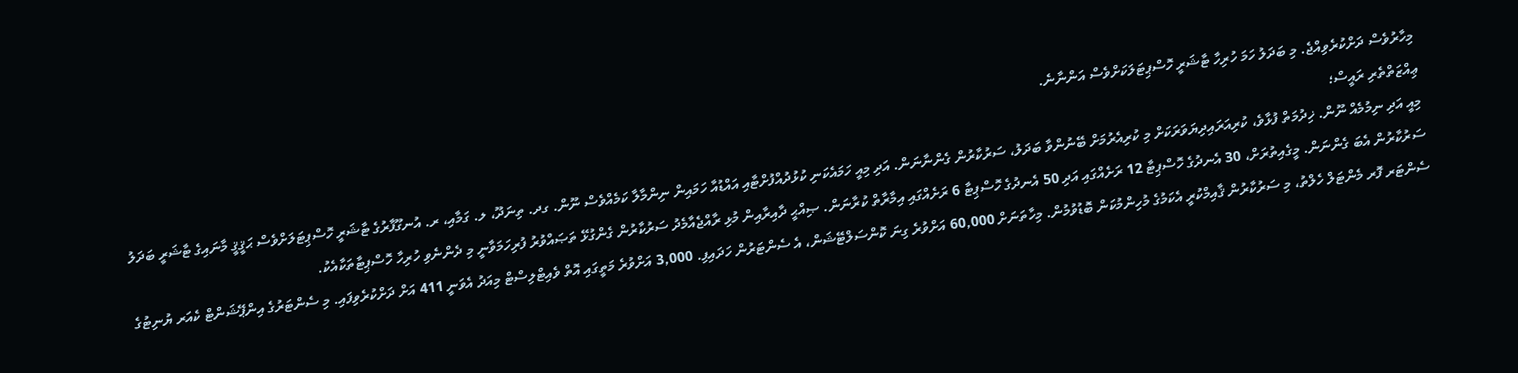މިހާރުވެސް ދަށްކުރެވިއްޖެ. މި ބަދަލު ހަމަ ހުރިހާ ޓާޝަރީ ހޮސްޕިޓަލަކަށްވެސް އަންނާނެ.
ޢިއްޒަތްތެރި ރައީސް؛
މިއީ އަދި ނިމުމެއް ނޫން. ޚިދުމަތް ފުޅާވެ، ކުރިއަރައިދިޔަވަރަކަށް މި ކުރިއެރުމަށް ބޭނުންވާ ބަދަލު، ސަރުކާރުން ގެންނާނަން. އަދި މިއީ ހަމައެކަނި ކުޅުދުއްފުށްޓާއި އައްޑުއާ ހަމައިން ނިންމާލާ ކަމެއްވެސް ނޫން. ގދ. ތިނަދޫ، ލ. ގަމާއި، ރ. އުނގޫފާރުގެ ޓާޝަރީ ހޮސްޕިޓަލަށްވެސް ޙަޤީޤީ މާނައިގެ ޓާޝަރީ ބަދަލު ސަރުކާރުން އެބަ ގެންނަން. މީގެއިތުރަށް، 30 އެނދުގެ ހޮސްޕިޓާ 12 ރަށެއްގައި އަދި 50 އެނދުގެ ހޮސްޕިޓާ 6 ރަށެއްގައި އިމާރާތް ކުރާނަން. ޞިއްޙީ ދާއިރާއިން މުޅި ރާއްޖެއާމެދު ސަރުކާރުން ގެންގުޅޭ ތަޞައްވުރު ފުރިހަމަވާނީ މި ދެންނެވި ހުރިހާ ހޮސްޕިޓާތަކާއެކު.
ސެންޓަރ ފޮރ މެންޓަލް ހެލްތު، މި ސަރުކާރުން ޤާއިމްކުރީ އެކަމުގެ މުހިންމުކަން ބޮޑުވުމުން. މިހާތަނަށް 60,000 އަށްވުރެ ގިނަ ކޮންސަލްޓޭޝަން، އެ ސެންޓަރުން ހަދައިފި. 3,000 އަށްވުރެ މަތީގައި އޮތް ވެއިޓްލިސްޓް މިއަދު އެވަނީ 411 އަށް ދަށްކުރެވިފައި. މި ސެންޓަރުގެ އިންޕޭޝަންޓް ކެއަރ ޔުނިޓުގެ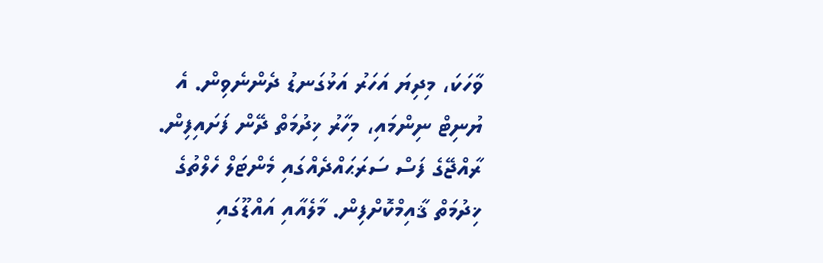ވާހަކަ، މިދިޔަ އަހަރު އަޅުގަނޑު ދެންނެވިން. އެ ޔުނިޓް ނިންމައި، މިހާރު ޚިދުމަތް ދޭން ފަށައިފިން. ރާއްޖޭގެ ފަސް ސަރަޙައްދެއްގައި މެންޓަލް ހެލްތުގެ ޚިދުމަތް ޤާއިމްކޮށްފިން. މާލެއާއި އައްޑޫގައި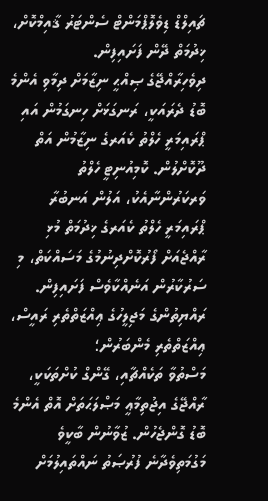ޗައިލްޑް ޑިވެލޮޕްމަންޓް ސެންޓަރު ޤާއިމްކޮށް، ޚިދުމަތް ދޭން ފަށައިފިން.
ދިވެހިރާއްޖޭގެ ޞިއްޙީ ނިޒާމަށް ދިމާވި އެންމެ ބޮޑު ދެރައަކީ، ރަނގަޅަށް ހިނގަމުން އައި ޕްރައިމަރީ ހެލްތު ކެއަރގެ ނިޒާމުން އަތް ދޫކޮށްލުން. ކޮމިއުނިޓީ ހެލްތު ވަރކަރުންނާއެކު، އަލުން އަނބުރާ ޕްރައިމަރީ ހެލްތު ކެއަރގެ ޚިދުމަތް މުޅި ރާއްޖެއަށް ފޯރުކޮށްދިނުމުގެ މަސައްކަތް، މި ސަރުކާރުން އަނެއްކާވެސް ފަށައިފިން.
ރައްޔިތުންގެ މަޖިލީހުގެ ޢިއްޒަތްތެރި ރައީސް، ޢިއްޒަތްތެރި މެންބަރުން؛
މަސްތުވާ ތަކެއްޗާއި، ގޭންގް ކުށްތަކަކީ، ރާއްޖޭގެ އިޖުތިމާޢީ މަޞްލަޙަތަށް އޮތް އެންމެ ބޮޑު ގޮންޖެހުން. ޒުވާނުން ބާކީވެ މަގުމަތިވެދާނެ ފުރުޞަތު ނައްތައިލުމަށް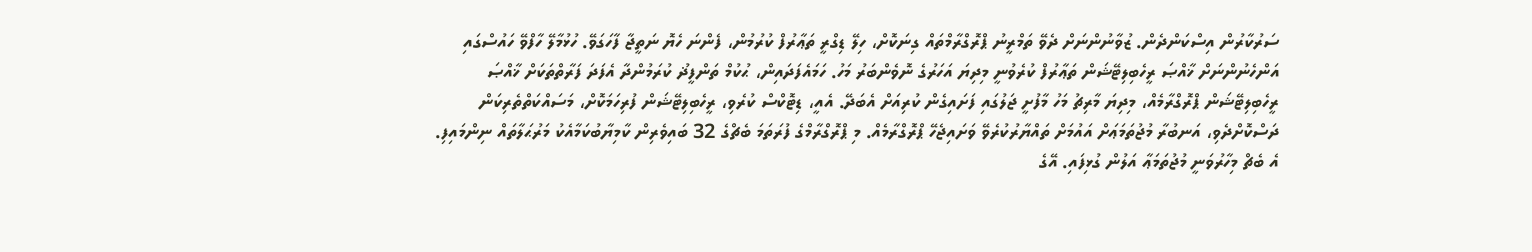ސަރުކާރުން އިސްކަންދެން. ޒުވާނުންނަށް ދެވޭ ތަމްރީނު ޕްރޮގްރާމްތައް ގިނަކޮށް، ހިލޭ ޑިގްރީ ތަޢާރުފް ކުރުމުން، ފެންނަ ހެޔޮ ނަތީޖާ ފާހަގަވޭ. ހުޅުމާލޭ ހާފްވޭ ހައުސްގައި އަންހެނުންނަށް ޚާއްޞަ ރީހެބިލިޓޭޝަން ތަޢާރުފް ކުރެވުނީ މިދިޔަ އަހަރުގެ ނޮވެންބަރު މަހު. ހަމައެފަދައިން، ޙުކުމް ތަންފީޛު ކުރަމުންދާ އެފަދަ ފަރާތްތަކަށް ޚާއްޞަ ރީހެބިލިޓޭޝަން ޕްރޮގްރާމެއް، މިދިޔަ މާރިޗު މަހު މާފުށީ ޖަލުގައި ފަށައިގެން ކުރިއަށް އެބަދޭ. އެއީ، ޑިޓޮކްސް ކުރެވި، ރީހެބިލިޓޭޝަން ފުރިހަމަކޮށް، މަސައްކަތްތެރިކަން ދަސްކޮށްދެވި، އަނބުރާ މުޖުތަމަޢަށް އައުމަށް ތައްޔާރުކުރެވޭ ވަށައިޖެހޭ ޕްރޮގްރާމެއް. މި ޕްރޮގްރާމްގެ ފުރަތަމަ ބެޗްގެ 32 ބައިވެރިން ކާމިޔާބުކަމާއެކު މަރުޙަލާތައް ނިންމައިފި. އެ ބެޗް މިހާރުވަނީ މުޖުތަމަޢާ އަލުން ގުޅިފައި. އޭގެ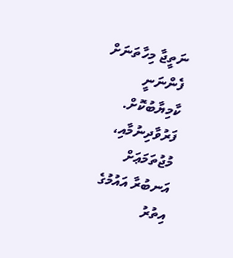ނަތީޖާ މިހާތަނަށް ފެންނަނީ ކާމިޔާބުކޮށް. ފަރުވާދިނުމާއި، މުޖުތަމަޢަށް އަނބުރާ އައުމުގެ އިތުރު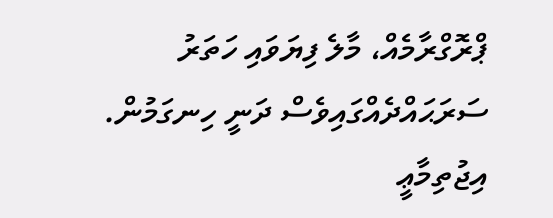ޕްރޮގްރާމެއް، މާލެ ފިޔަވައި ހަތަރު ސަރަޙައްދެއްގައިވެސް ދަނީ ހިނގަމުން.
އިޖުތިމާޢީ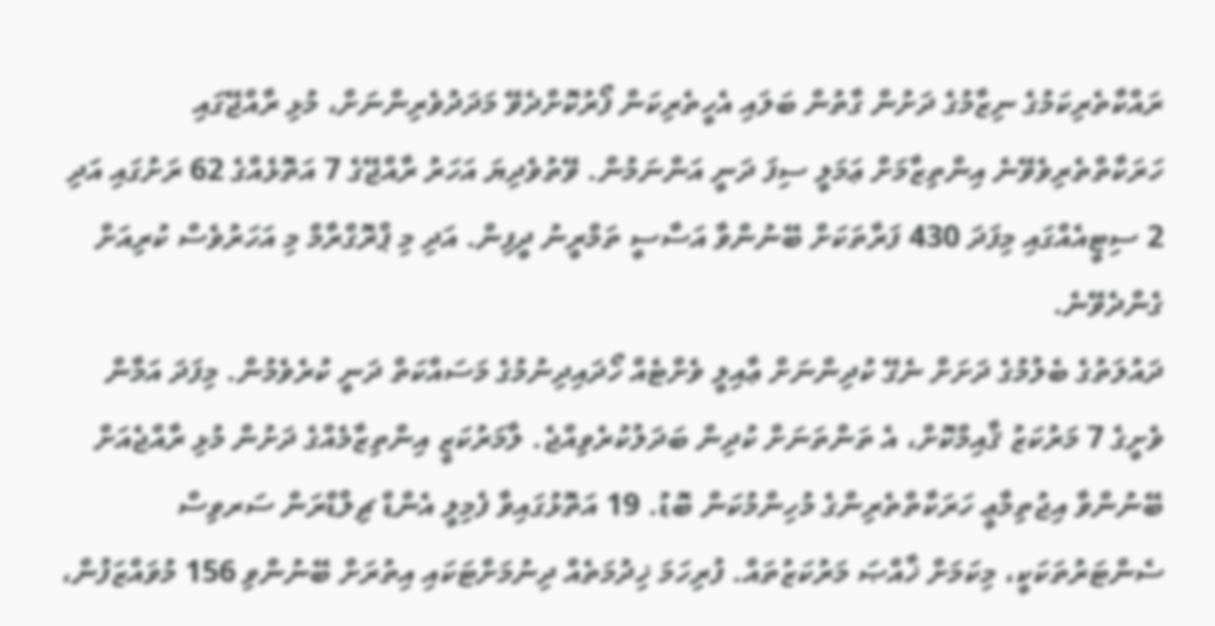ރައްކާތެރިކަމުގެ ނިޒާމުގެ ދަށުން ގާތުން ބަލައި އެހީތެރިކަން ފޯރުކޮށްދެވޭ މަދަދުވެރިންނަށް، މުޅި ރާއްޖޭގައި ހަރަކާތްތެރިވެވޭނެ އިންތިޒާމަށް ޢަމަލީ ސިފަ ދަނީ އަންނަމުން. ވޭތުވެދިޔަ އަހަރު ރާއްޖޭގެ 7 އަތޮޅެއްގެ 62 ރަށުގައި އަދި 2 ސިޓީއެއްގައި މިފަދަ 430 ފަރާތަކަށް ބޭނުންވާ އަސާސީ ތަމްރީނު ދީފިން. އަދި މި ޕްރޮގްރާމް މި އަހަރުވެސް ކުރިއަށް ގެންދެވޭނެ.
ދައުލަތުގެ ބެލުމުގެ ދަށަށް ނެގޭ ކުދިންނަށް ޢާއިލީ ވެށްޓެއް ހޯދައިދިނުމުގެ މަސައްކަތް ދަނީ ކުރެވެމުން. މިފަދަ އަމާން ވެށީގެ 7 މަރުކަޒު ޤާއިމްކޮށް، އެ ތަންތަނަށް ކުދިން ބަދަލުކުރެވިއްޖެ. ލާމަރުކަޒީ އިންތިޒާމެއްގެ ދަށުން މުޅި ރާއްޖެއަށް ބޭނުންވާ އިޖުތިމާޢީ ހަރަކާތްތެރިންގެ މުހިންމުކަން ބޮޑު. 19 އަތޮޅުގައިވާ ފެމިލީ އެންޑް ޗިލްޑްރަން ސަރވިސް ސެންޓަރުތަކަކީ، މިކަމަށް ޚާއްޞަ މަރުކަޒުތައް. ފުރިހަމަ ޚިދުމަތެއް ދިނުމަށްޓަކައި އިތުރަށް ބޭނުންވި 156 މުވައްޒަފުން،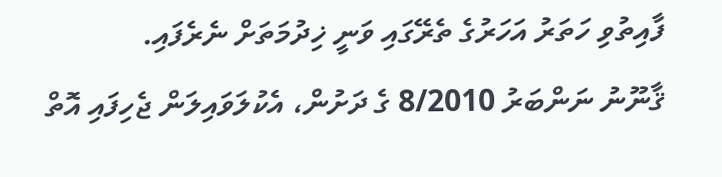ފާއިތުވި ހަތަރު އަހަރުގެ ތެރޭގައި ވަނީ ޚިދުމަތަށް ނެރެފައި.
ޤާނޫނު ނަންބަރު 8/2010 ގެ ދަށުން، އެކުލަވައިލަން ޖެހިފައި އޮތް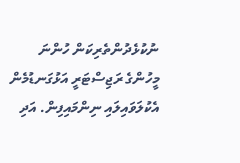ނުކުޅެދުންތެރިކަން ހުންނަ މީހުންގެ ރަޖިސްޓަރީ އަޅުގަނޑުމެން އެކުލަވައިލައި ނިންމައިފިން. އަދި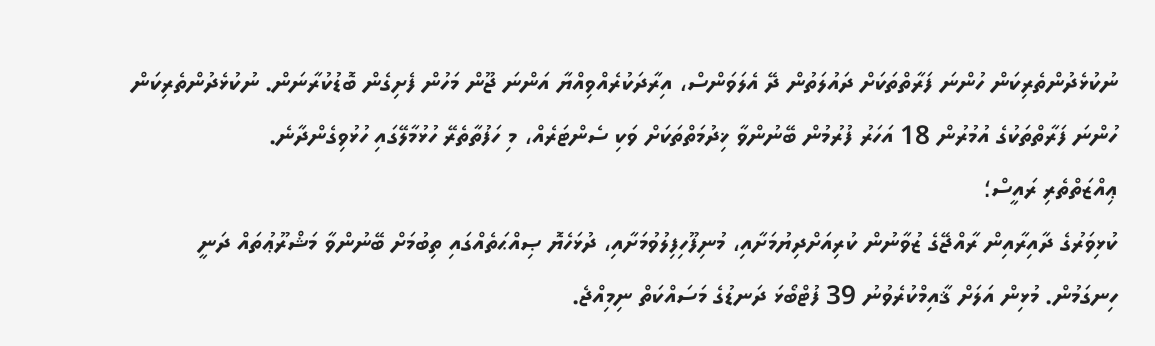ނުކުޅެދުންތެރިކަން ހުންނަ ފަރާތްތަކަށް ދައުލަތުން ދޭ އެލަވަންސް، އިރާދަކުރެއްވިއްޔާ އަންނަ ޖޫން މަހުން ފެށިގެން ބޮޑުކުރާނަން. ނުކުޅެދުންތެރިކަން ހުންނަ ފަރާތްތަކުގެ އުމުރުން 18 އަހަރު ފުރުމުން ބޭނުންވާ ޚިދުމަތްތަކަށް ވަކި ސެންޓަރެއް، މި ހަފުތާތެރޭ ހުޅުމާލޭގައި ހުޅުވިގެންދާނެ.
ޢިއްޒަތްތެރި ރައީސް؛
ކުޅިވަރުގެ ދާއިރާއިން ރާއްޖޭގެ ޒުވާނުން ކުރިއަށްދިޔުމަށާއި، މުނިފޫހިފިލުވުމަށާއި، ދުޅަހެޔޮ ޞިއްޙަތެއްގައި ތިބުމަށް ބޭނުންވާ މަޝްރޫޢުތައް ދަނީ ހިނގަމުން. މުޅިން އަލަށް ޤާއިމްކުރެވުނު 39 ފުޓްބޯޅަ ދަނޑުގެ މަސައްކަތް ނިމިއްޖެ.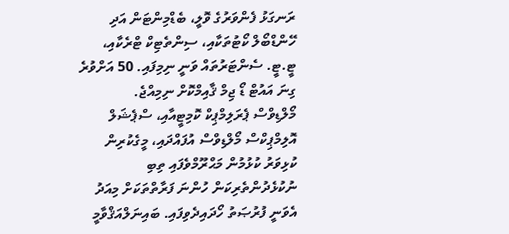ރަނގަޅު ފެންވަރުގެ ވޮލީ، ބެޑްމިންޓަން އަދި ހޭންޑްބޯލް ކޯޓުތަކާއި، ސިންތެޓިކް ޓްރެކާއި، ޓީ.ޓީ. ސެންޓަރުތައް ވަނީ ނިމިފައި. 50 އަށްވުރެ ގިނަ އައުޓް ޑޯ ޖިމް ޤާއިމްކޮށް ނިމިއްޖެ.
މޯލްޑިވްސް ޕެރަލިމްޕިކް ކޮމިޓީއާއި، ސްޕެޝަލް އޮލިމްޕިކްސް މޯލްޑިވްސް އުފައްދައި، މީގެކުރިން ކުޅިވަރު ކުޅުމުން މަޙްރޫމްވެފައި ތިބި ނުކުޅެދުންތެރިކަން ހުންނަ ފަރާތްތަކަށް މިއަދު އެވަނީ ފުރުޞަތު ހޯދައިދެވިފައި. ބައިނަލްއަޤްވާމީ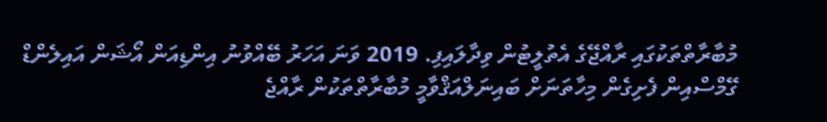މުބާރާތްތަކުގައި ރާއްޖޭގެ އެތުލީޓުން ވިދާލައިފި. 2019 ވަނަ އަހަރު ބޭއްވުނު އިންޑިއަން އޯޝަން އައިލެންޑް ގޭމްސްއިން ފެށިގެން މިހާތަނަށް ބައިނަލްއަޤްވާމީ މުބާރާތްތަކުން ރާއްޖެ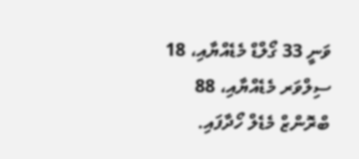ވަނީ 33 ގޯލްޑް މެޑެއްޔާއި، 18 ސިލްވަރ މެޑެއްޔާއި، 88 ބްރޮންޒް މެޑެލް ހޯދާފައި.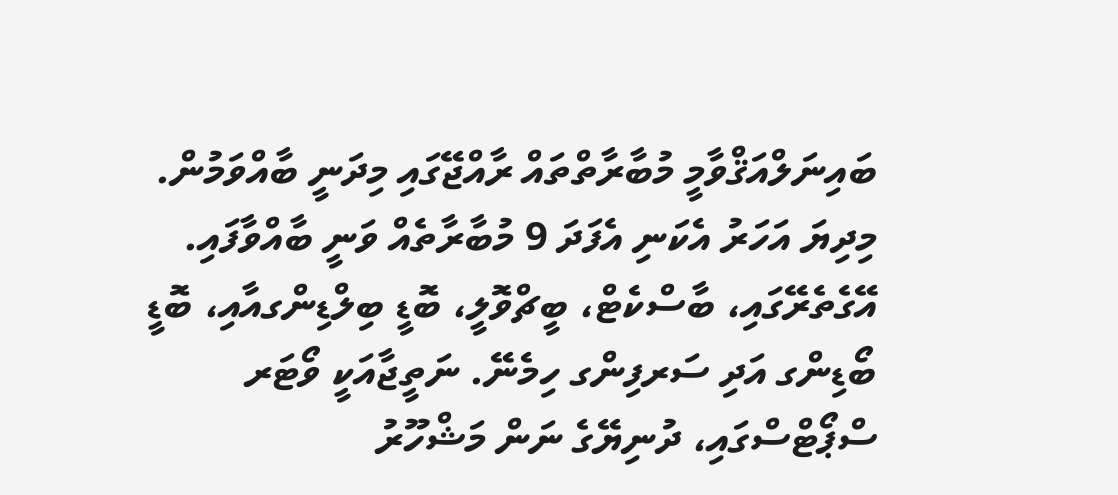ބައިނަލްއަޤްވާމީ މުބާރާތްތައް ރާއްޖޭގައި މިދަނީ ބާއްވަމުން. މިދިޔަ އަހަރު އެކަނި އެފަދަ 9 މުބާރާތެއް ވަނީ ބާއްވާފައި. އޭގެތެރޭގައި، ބާސްކެޓް، ބީޗްވޮލީ، ބޮޑީ ބިލްޑިންގއާއި، ބޮޑީ ބޯޑިންގ އަދި ސަރފިންގ ހިމެނޭ. ނަތީޖާއަކީ ވޯޓަރ ސްޕޯޓްސްގައި، ދުނިޔޭގެ ނަން މަޝްހޫރު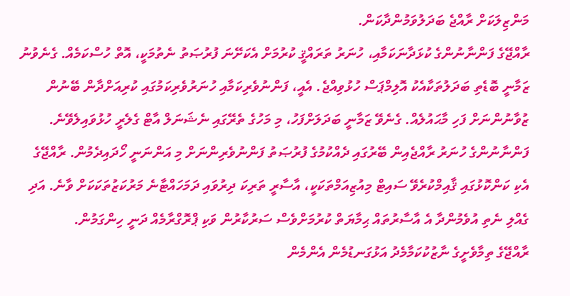މަންޒިލަކަށް ރާއްޖެ ބަދަލުވަމުންދާކަން.
ރާއްޖޭގެ ފަންނާނުންގެ ކުޅަދާނަކަމާއި، ހުނަރު ތަރައްޤީ ކުރުމަށް އެކަށޭނަ ފުރުޞަތު ނެތުމަކީ، އޮތް ހުސްކަމެއް. ގެނެވުނު ޒަމާނީ ބޮޑެތި ބަދަލުތަކާއެކު އޮލިމްޕަސް ހުޅުވިއްޖެ. އެއީ، ފަންނުވެރިކަމާއި ހުނަރުވެރިކަމުގައި ކުރިއަށްދާން ބޭނުން ޒުވާނުންނަށް ފަހި މާޙައުލެއް. ގެނެވޭ ޒަމާނީ ބަދަލަށްފަހު، މި މަހުގެ ތެރޭގައި ނެޝަނަލް އާޓް ގެލެރީ ހުޅުވައިލެވޭނެ. ފަންނާނުންގެ ހުނަރު ރާއްޖެއިން ބޭރުގައި ދެއްކުމުގެ ފުރުޞަތު ފަންނުވެރިންނަށް މި އަންނަނީ ހޯދައިދެމުން. ރާއްޖޭގެ އެކި ކަންކޮޅުގައި ޤާއިމްކުރެވޭ ސައިޓް މިއުޒިއަމްތަކަކީ، އާސާރީ ތަރިކަ ދިރުވައި ދަމަހައްޓާނެ މަރުކަޒުތަކަކަށް ވާނެ. އަދި ގެއްލި ނެތި އުވެމުންދާ އެ އާސާރުތައް ޙިމާޔަތް ކުރުމަށްވެސް ސަރުކާރުން ވަކި ޕްރޮގްރާމެއް ދަނީ ހިންގަމުން.
ރާއްޖޭގެ ތިމާވެށީގެ ނާޒުކުކަމާމެދު އަޅުގަނޑުމެން އެންމެން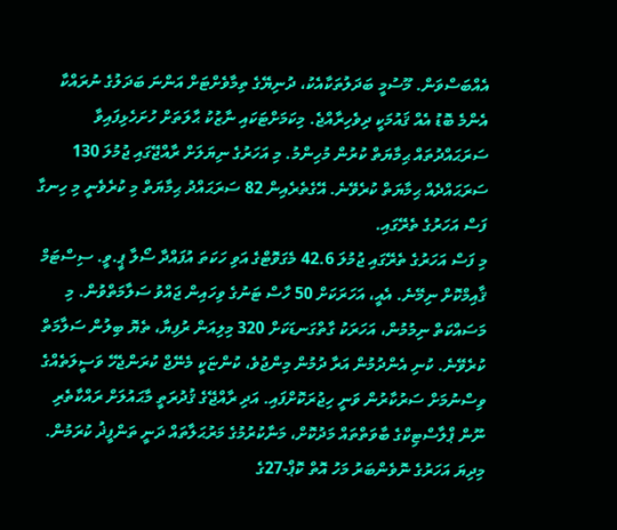އެއްބަސްވަން. މޫސުމީ ބަދަލުތަކާއެކު، ދުނިޔޭގެ ތިމާވެށްޓަށް އަންނަ ބަދަލުގެ ނުރައްކާ އެންމެ ބޮޑު އެއް ޤައުމަކީ ދިވެހިރާއްޖެ. މިކަމަށްޓަކައި ނާޒުކު ޙާލަތަށް ހުށަހެޅިފައިވާ ސަރަޙައްދުތައް ޙިމާޔަތް ކުރުން މުހިންމު. މި އަހަރުގެ ނިޔަލަށް ރާއްޖޭގައި ޖުމުލަ 130 ސަރަޙައްދެއް ޙިމާޔަތް ކުރެވޭނެ. އޭގެތެރެއިން 82 ސަރަޙައްދު ޙިމާޔަތް މި ކުރެވެނީ މި ހިނގާ ފަސް އަހަރުގެ ތެރޭގައި.
މި ފަސް އަހަރުގެ ތެރޭގައި ޖުމުލަ 42.6 މެގަވޮޓްގެ އަވި ހަކަތަ އުފައްދާ ސޯލާ ޕީ.ވީ. ސިސްޓަމް ޤާއިމްކޮށް ނިމޭނެ. އެއީ، އަހަރަކަށް 50 ހާސް ޓަނުގެ ވިހައިން ޖައްވު ސަލާމަތްވުން. މި މަސައްކަތް ނިމުމުން، އަހަރަކު ގާތްގަނޑަކަށް 320 މިލިއަން ރުފިޔާ، ތެޔޮ ބިލުން ސަލާމަތް ކުރެވޭނެ. ކުނި އެންދުމުން އަރާ ދުމުން މިންޖުވެ، ކުންޏަކީ މެނޭޖް ކުރަންޖެހޭ ވަސީލަތެއްގެ ވިސްނުމަށް ސަރުކާރުން ވަނީ ހިޖުރަކޮށްފައި. އަދި ރާއްޖޭގެ ޤުދުރަތީ މާޙައުލަށް ރައްކާތެރި ނޫން ޕްލާސްޓިކްގެ ބާވަތްތައް މަދުކޮށް، މަނާކުރުމުގެ މަރުޙަލާތައް ދަނީ ތަންފީޛު ކުރަމުން. މިދިޔަ އަހަރުގެ ނޮވެންބަރު މަހު އޮތް ކޮޕް-27ގެ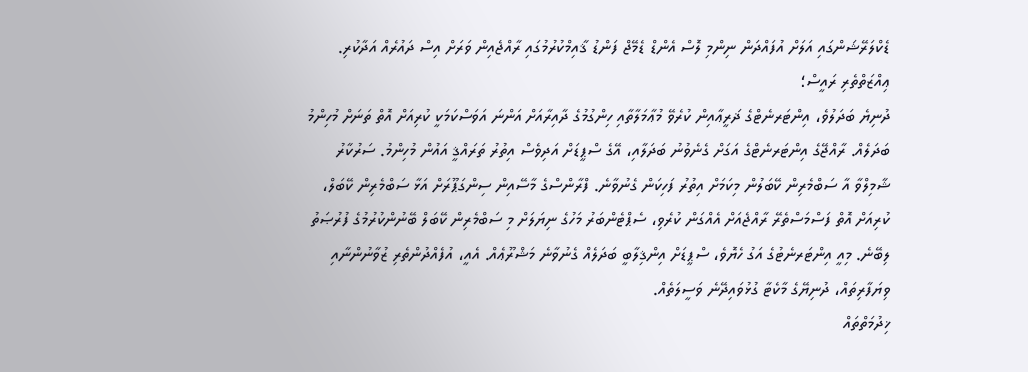ޑެކްލަރޭޝަންގައި އަލަށް އުފައްދަން ނިންމި ލޮސް އެންޑް ޑެމޭޖް ފަންޑު ޤާއިމްކުރުމުގައި ރާއްޖެއިން ވަރަށް އިސް ދައުރެއް އަދާކުރި.
ޢިއްޒަތްތެރި ރައީސް؛
ދުނިޔެ ބަދަލުވެ، އިންޓަރނެޓްގެ ޛަރީޢާއިން ކުރެވޭ މުޢާމަލާތާއި ހިންގުމުގެ ދާއިރާއަށް އަންނަ އަވަސްކަމަކީ ކުރިއަށް އޮތް ތަނަށް މުހިންމު ބަދަލެއް. ރާއްޖޭގެ އިންޓަރނެޓްގެ އަގަށް ގެނެވުނު ބަދަލާއި، އޭގެ ސްޕީޑަށް އަދިވެސް އިތުރު ތަރައްޤީ އައުން މުހިންމު. ސަރުކާރު ޝާމިލްވާ އާ ސަބްމެރިން ކޭބަލުން މިކަމަށް އިތުރު ފަހިކަން ގެނުވާނެ. ފްރާންސްގެ މާސޭއިން ސިންގަޕޫރަށް އަޅާ ސަބްމެރިން ކޭބަލް، ކުރިއަށް އޮތް ފަސްމަސްތެރޭ ރާއްޖެއަށް އެއްގަން ކުރެވި، ސެޕްޓެންބަރު މަހުގެ ނިޔަލަށް މި ސަބްމެރިން ކޭބަލް ބޭނުންކުރުމުގެ ފުރުޞަތު ލިބޭނެ. މިއީ އިންޓަރނެޓުގެ އަގު ހެޔޮވެ، ސްޕީޑަށް އިންޤިލާބީ ބަދަލެއް ގެނުވާނެ މަޝްރޫޢެއް. އެއީ، އުފެއްދުންތެރި ޒުވާނުންނާއި ވިޔަފާރިތައް، ދުނިޔޭގެ މާކެޓާ ގުޅުވައިދޭނެ ވަސީލަތެއް.
ޚިދުމަތްތައް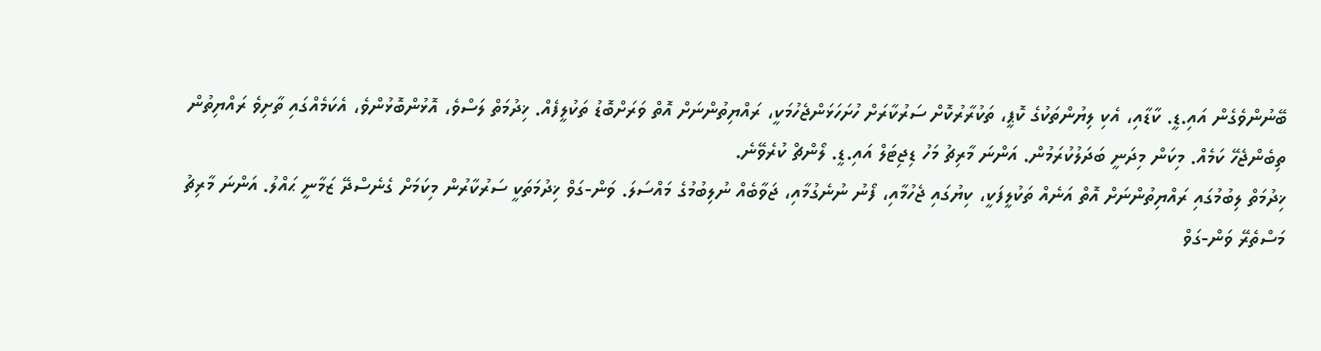ބޭނުންވެގެން އައި.ޑީ. ކާޑާއި، އެކި ލިޔުންތަކުގެ ކޮޕީ، ތަކުރާރުކޮށް ސަރުކާރަށް ހުށަހަޅަންޖެހުމަކީ، ރައްޔިތުންނަށް އޮތް ވަރަށްބޮޑު ތަކުލީފެއް. ޚިދުމަތް ލަސްވެ، އޮޅުންބޮޅުންވެ، އެކަމެއްގައި ތާށިވެ ރައްޔިތުން ތިބެންޖެހޭ ކަމެއް. މިކަން މިދަނީ ބަދަލުކުރަމުން. އަންނަ މާރިޗު މަހު ޑިޖިޓަލް އައި.ޑީ. ލޯންޗް ކުރެވޭނެ.
ޚިދުމަތް ލިބުމުގައި ރައްޔިތުންނަށް އޮތް އަނެއް ތަކުލީފަކީ، ކިޔުގައި ޖެހުމާއި، ފޯނު ނުނެގުމާއި، ޖަވާބެއް ނުލިބުމުގެ މައްސަލަ. ވަން-ގަވް ޚިދުމަތަކީ ސަރުކާރުން މިކަމަށް ގެނެސްދޭ ޒަމާނީ ޙައްލު. އަންނަ މާރިޗު މަސްތެރޭ ވަން-ގަވް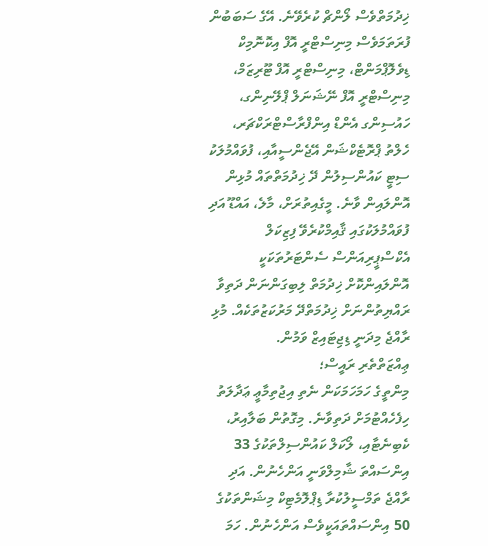ޚިދުމަތްވެސް ލޯންޗް ކުރެވޭނެ. އޭގެ ސަބަބުން ފުރަތަމަވެސް މިނިސްޓްރީ އޮފް އިކޮނޮމިކް ޑިވެލޮޕްމަންޓް، މިނިސްޓްރީ އޮފް ޓޫރިޒަމް، މިނިސްޓްރީ އޮފް ނޭޝަނަލް ޕްލޭނިންގ، ހައުސިންގ އެންޑް އިންފްރާސްޓްރަކްޗަރ، ހެލްތު ޕްރޮޓެކްޝަން އޭޖެންސީއާއި، ފުވައްމުލަކު ސިޓީ ކައުންސިލުން ދޭ ޚިދުމަތްތައް މުޅިން އޮންލައިން ވާނެ. މީގެއިތުރަށް، މާލެ، އައްޑޫ އަދި ފުވައްމުލަކުގައި ޤާއިމްކުރެވޭ ފިޒިކަލް އެކްސްޕީރިއަންސް ސެންޓަރުތަކަކީ އޮންލައިންކޮށް ޚިދުމަތް ލިބިގަންނަން ދަތިވާ ރައްޔިތުންނަށް ޚިދުމަތްދޭ މަރުކަޒުތަކެއް. މުޅި ރާއްޖެ މިދަނީ ޑިޖިޓައިޒް ވަމުން.
ޢިއްޒަތްތެރި ރައީސް؛
މިންތީގެ ހަމަހަމަކަން ނެތި އިޖުތިމާޢީ ޢަދާލަތު ހިފެހެއްޓުމަށް ދަތިވާނެ. މިގޮތުން ބަލާއިރު، ކެބިނެޓާއި، ލޯކަލް ކައުންސިލްތަކުގެ 33 އިންސައްތަ ޝާމިލްވަނީ އަންހެނުން. އަދި ރާއްޖެ ތަމްސީލުކުރާ ޑިޕްލޮމެޓިކް މިޝަންތަކުގެ 50 އިންސައްތައަކީވެސް އަންހެނުން. ހަމަ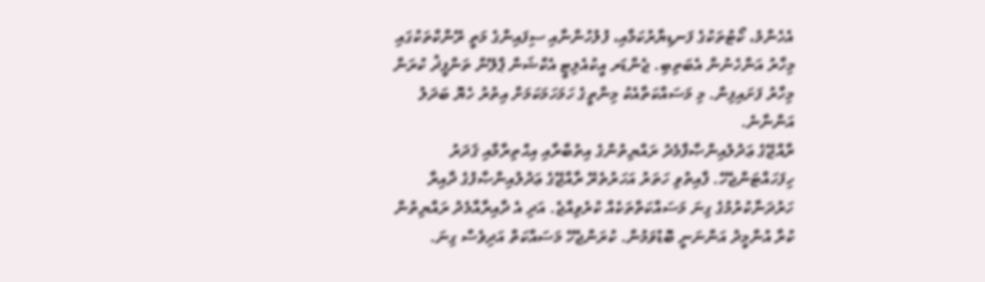އެހެންމެ، ކޯޓުތަކުގެ ފަނޑިޔާރުކަމާއި، ފުލުހުންނާއި ސިފައިންގެ މަތީ ރޭންކްތަކުގައި މިހާރު އަންހެނުން އެބަތިބި. ޖެންޑަރ އީކުއެލިޓީ އެކްޝަން ޕްލޭން ތަންފީޛު ކުރަން މިހާރު ފަށައިފިން. މި މަސައްކަތާއެކު މިންތީގެ ހަމަހަމަކަމަށް އިތުރު ހެޔޮ ބަދަލު އަންނާނެ.
ރާއްޖޭގެ ޢަދުލުއިންޞާފާމެދު ރައްޔިތުންގެ އިތުބާރާއި އިޙްތިރާމާއި ޤަދަރު ހިފަހައްޓަންޖެހޭ. ފާއިތުވި ހަތަރު އަހަރުތެރޭ ރާއްޖޭގެ ޢަދުލުއިންޞާފުގެ ދާއިރާ ހަރުދަނާކުރުމުގެ ގިނަ މަސައްކަތްތަކެއް ކުރެވިއްޖެ. އަދި އެ ދާއިރާއާމެދު ރައްޔިތުން ކުރާ އުންމީދު އަންނަނީ ބޮޑުވަމުން. ކުރަންޖެހޭ މަސައްކަތް އަދިވެސް ގިނަ.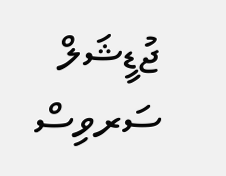ޖުޑީޝަލް ސަރވިސް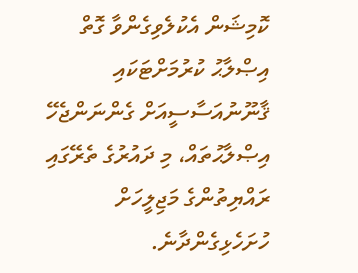ކޮމިޝަން އެކުލެވިގެންވާ ގޮތް އިޞްލާޙު ކުރުމަށްޓަކައި ޤާނޫނުއަސާސީއަށް ގެންނަންޖެހޭ އިޞްލާޙުތައް، މި ދައުރުގެ ތެރޭގައި ރައްޔިތުންގެ މަޖިލީހަށް ހުށަހެޅިގެންދާނެ.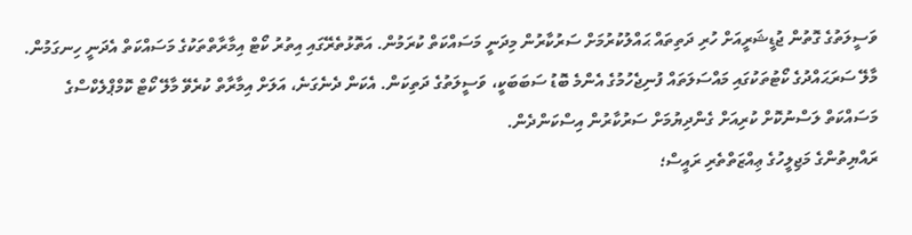ވަސީލަތުގެ ގޮތުން ޖުޑީޝަރީއަށް ހުރި ދަތިތައް ޙައްލުކުރުމަށް ސަރުކާރުން މިދަނީ މަސައްކަތް ކުރަމުން. އަތޮޅުތެރޭގައި އިތުރު ކޯޓް އިމާރާތްތަކުގެ މަސައްކަތް އެދަނީ ހިނގަމުން. މާލޭ ސަރަޙައްދުގެ ކޯޓުތަކުގައި މައްސަލަތައް ފުނިޖެހުމުގެ އެންމެ ބޮޑު ސަބަބަކީ، ވަސީލަތުގެ ދަތިކަން. އެކަން ދެނެގަނެ، އަލަށް އިމާރާތް ކުރެވޭ މާލޭ ކޯޓް ކޮމްޕްލެކްސްގެ މަސައްކަތް ލަސްނުކޮށް ކުރިއަށް ގެންދިޔުމަށް ސަރުކާރުން އިސްކަންދެން.
ރައްޔިތުންގެ މަޖިލީހުގެ ޢިއްޒަތްތެރި ރައީސް؛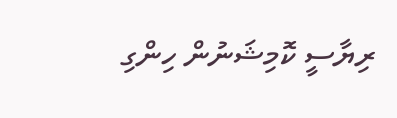ރިޔާސީ ކޮމިޝަނުން ހިންގި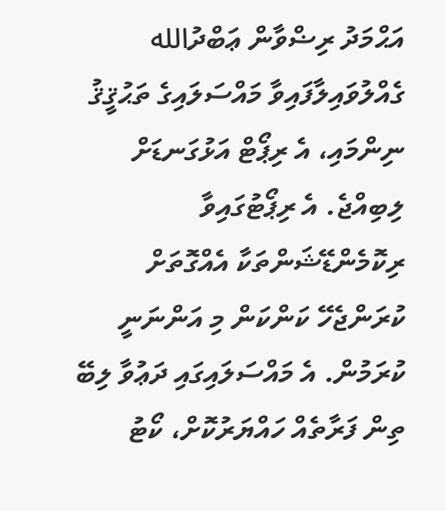އަޙްމަދު ރިޟްވާން ޢަބްދުالله ގެއްލުވައިލާފައިވާ މައްސަލައިގެ ތަޙުޤީޤު ނިންމައި، އެ ރިޕޯޓް އަޅުގަނޑަށް ލިބިއްޖެ. އެ ރިޕޯޓުގައިވާ ރިކޮމެންޑޭޝަންތަކާ އެއްގޮތަށް ކުރަންޖެހޭ ކަންކަން މި އަންނަނީ ކުރަމުން. އެ މައްސަލައިގައި ދަޢުވާ ލިބޭ ތިން ފަރާތެއް ހައްޔަރުކޮށް، ކޯޓު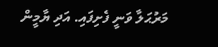މަރުޙަލާ ވަނީ ފެށިފައި. އަދި ޔާމީން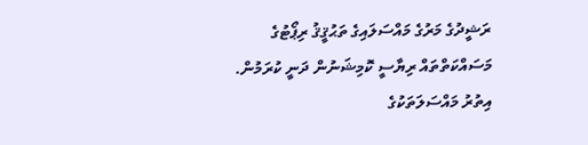ރަޝީދުގެ މަރުގެ މައްސަލައިގެ ތަޙުޤީޤު ރިޕޯޓުގެ މަސައްކަތްތައް ރިޔާސީ ކޮމިޝަނުން ދަނީ ކުރަމުން. އިތުރު މައްސަލަތަކުގެ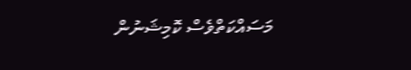މަސައްކަތްވެސް ކޮމިޝަނުން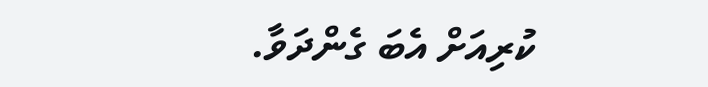ކުރިއަށް އެބަ ގެންދަވާ.